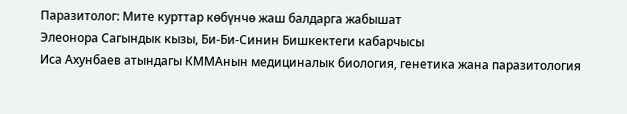Паразитолог: Мите курттар көбүнчө жаш балдарга жабышат
Элеонора Сагындык кызы, Би-Би-Синин Бишкектеги кабарчысы
Иса Ахунбаев атындагы КММАнын медициналык биология, генетика жана паразитология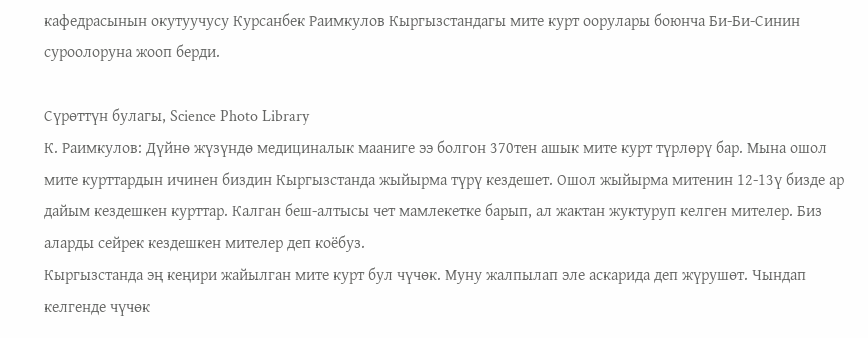кафедрасынын окутуучусу Курсанбек Раимкулов Кыргызстандагы мите курт оорулары боюнча Би-Би-Синин суроолоруна жооп берди.

Сүрөттүн булагы, Science Photo Library
К. Раимкулов: Дүйнө жүзүндө медициналык мааниге ээ болгон 370тен ашык мите курт түрлөрү бар. Мына ошол мите курттардын ичинен биздин Кыргызстанда жыйырма түрү кездешет. Ошол жыйырма митенин 12-13ү бизде ар дайым кездешкен курттар. Калган беш-алтысы чет мамлекетке барып, ал жактан жуктуруп келген мителер. Биз аларды сейрек кездешкен мителер деп коёбуз.
Кыргызстанда эң кеңири жайылган мите курт бул чүчөк. Муну жалпылап эле аскарида деп жүрушөт. Чындап келгенде чүчөк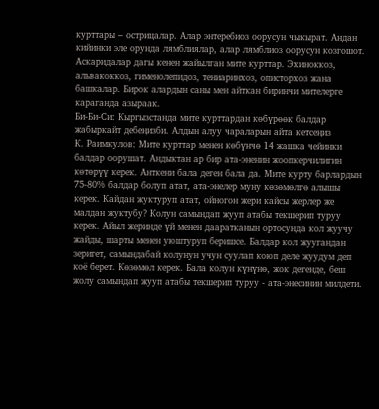курттары – острицалар. Алар энтеребиоз оорусун чыкырат. Андан кийинки эле орунда лямблиялар, алар лямблиоз оорусун козгошот. Аскаридалар дагы кенен жайылган мите курттар. Эхиноккоз, альвакоккоз, гименолепидоз, тениаринхоз, описторхоз жана башкалар. Бирок алардын саны мен айткан биринчи мителерге караганда азыраак.
Би-Би-Си: Кыргызстанда мите курттардан көбүрөөк балдар жабыркайт дебеңизби. Алдын алуу чараларын айта кетсеңиз
К. Раимкулов: Мите курттар менен көбүнчө 14 жашка чейинки балдар оорушат. Андыктан ар бир ата-эненин жоопкерчилигин көтөрүү керек. Анткени бала деген бала да. Мите курту барлардын 75-80% балдар болуп атат, ата-энелер муну көзөмөлгө алышы керек. Кайдан жуктуруп атат, ойногон жери кайсы жерлер же малдан жуктубу? Колун самындап жууп атабы текшерип туруу керек. Айыл жеринде үй менен дааратканын ортосунда кол жуучу жайды, шарты менен уюштуруп беришсе. Балдар кол жуугандан зеригет, самындабай колунун учун суулап коюп деле жуудум деп коё берет. Көзөмөл керек. Бала колун күнүнө, жок дегенде, беш жолу самындап жууп атабы текшерип туруу - ата-энесинин милдети.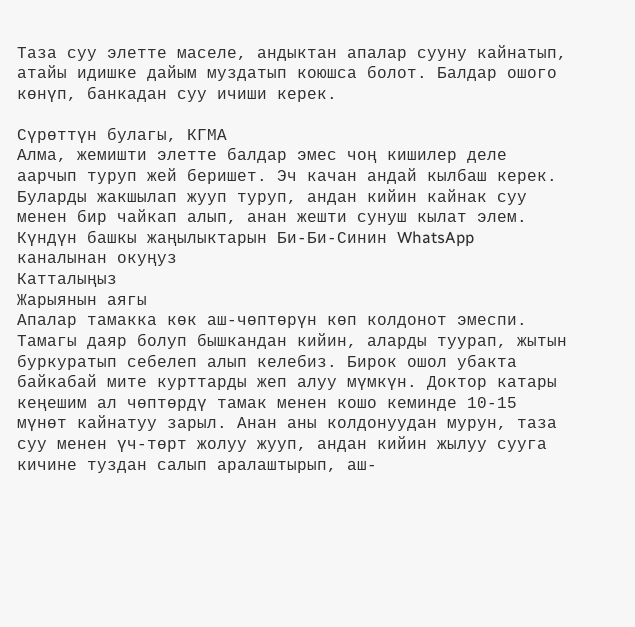Таза суу элетте маселе, андыктан апалар сууну кайнатып, атайы идишке дайым муздатып коюшса болот. Балдар ошого көнүп, банкадан суу ичиши керек.

Сүрөттүн булагы, КГМА
Алма, жемишти элетте балдар эмес чоң кишилер деле аарчып туруп жей беришет. Эч качан андай кылбаш керек. Буларды жакшылап жууп туруп, андан кийин кайнак суу менен бир чайкап алып, анан жешти сунуш кылат элем.
Күндүн башкы жаңылыктарын Би-Би-Синин WhatsApp каналынан окуңуз
Катталыңыз
Жарыянын аягы
Апалар тамакка көк аш-чөптөрүн көп колдонот эмеспи. Тамагы даяр болуп бышкандан кийин, аларды туурап, жытын буркуратып себелеп алып келебиз. Бирок ошол убакта байкабай мите курттарды жеп алуу мүмкүн. Доктор катары кеңешим ал чөптөрдү тамак менен кошо кеминде 10-15 мүнөт кайнатуу зарыл. Анан аны колдонуудан мурун, таза суу менен үч-төрт жолуу жууп, андан кийин жылуу сууга кичине туздан салып аралаштырып, аш-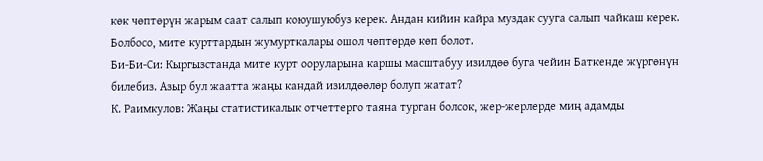көк чөптөрүн жарым саат салып коюушуюбуз керек. Андан кийин кайра муздак сууга салып чайкаш керек. Болбосо, мите курттардын жумурткалары ошол чөптөрдө көп болот.
Би-Би-Си: Кыргызстанда мите курт ооруларына каршы масштабуу изилдөө буга чейин Баткенде жүргөнүн билебиз. Азыр бул жаатта жаңы кандай изилдөөлөр болуп жатат?
К. Раимкулов: Жаңы статистикалык отчеттерго таяна турган болсок, жер-жерлерде миң адамды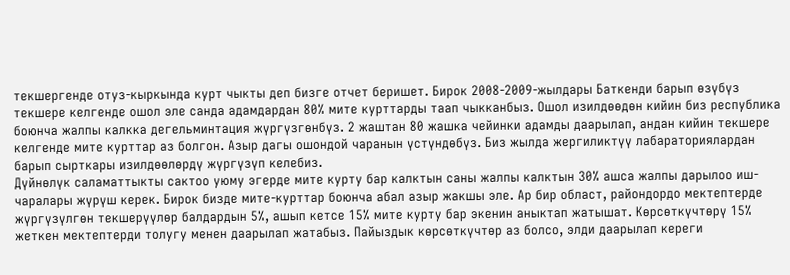текшергенде отуз-кыркында курт чыкты деп бизге отчет беришет. Бирок 2008-2009-жылдары Баткенди барып өзүбүз текшере келгенде ошол эле санда адамдардан 80% мите курттарды таап чыкканбыз. Ошол изилдөөдөн кийин биз республика боюнча жалпы калкка дегельминтация жүргүзгөнбүз. 2 жаштан 80 жашка чейинки адамды даарылап, андан кийин текшере келгенде мите курттар аз болгон. Азыр дагы ошондой чаранын үстүндөбүз. Биз жылда жергиликтүү лабараториялардан барып сырткары изилдөөлөрдү жүргүзүп келебиз.
Дүйнөлүк саламаттыкты сактоо уюму эгерде мите курту бар калктын саны жалпы калктын 30% ашса жалпы дарылоо иш-чаралары жүрүш керек. Бирок бизде мите-курттар боюнча абал азыр жакшы эле. Ар бир област, райондордо мектептерде жүргүзүлгөн текшерүүлөр балдардын 5%, ашып кетсе 15% мите курту бар экенин аныктап жатышат. Көрсөткүчтөрү 15% жеткен мектептерди толугу менен даарылап жатабыз. Пайыздык көрсөткүчтөр аз болсо, элди даарылап кереги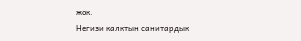жок.
Негизи калктын санитардык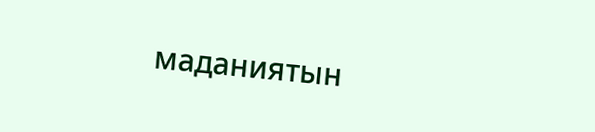маданиятын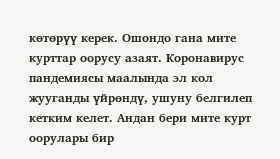көтөрүү керек. Ошондо гана мите курттар оорусу азаят. Коронавирус пандемиясы маалында эл кол жууганды үйрөндү, ушуну белгилеп кетким келет. Андан бери мите курт оорулары бир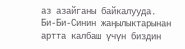аз азайганы байкалууда.
Би-Би-Синин жаңылыктарынан артта калбаш үчүн биздин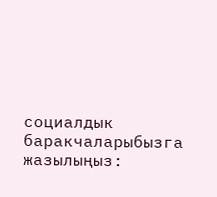социалдык баракчаларыбызга жазылыңыз: